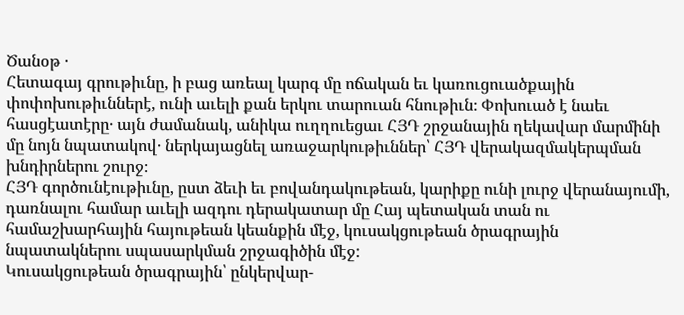Ծանօթ ․
Հետագայ գրութիւնը, ի բաց առեալ կարգ մը ոճական եւ կառուցուածքային փոփոխութիւններէ, ունի աւելի քան երկու տարուան հնութիւն։ Փոխուած է նաեւ հասցէատէրը․ այն ժամանակ, անիկա ուղղուեցաւ ՀՅԴ շրջանային ղեկավար մարմինի մը նոյն նպատակով․ ներկայացնել առաջարկութիւններ՝ ՀՅԴ վերակազմակերպման խնդիրներու շուրջ։
ՀՅԴ գործունէութիւնը, ըստ ձեւի եւ բովանդակութեան, կարիքը ունի լուրջ վերանայումի, դառնալու համար աւելի ազդու դերակատար մը Հայ պետական տան ու համաշխարհային հայութեան կեանքին մէջ, կուսակցութեան ծրագրային նպատակներու սպասարկման շրջագիծին մէջ:
Կուսակցութեան ծրագրային՝ ընկերվար-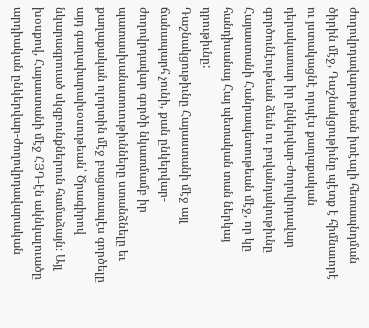ժողովրդավարութեան իտէալի հետապնդման ծիրին մէջ, Դաշնակցութիւնը պէտք է հիմնաւորէ ու յստակացնէ որպէս քաղաքական դերակատար իր ընկերվար-ժողովրդավար գործունէութեան ձեւն ու բովանդակութիւնը Հայաստանի Հանրապետութեան մէջ, որ կը հանդիսանայ Հայ պետական տան ներկայ դրութիւնը:
Դաշնակցութիւնը Հայաստանի մէջ այլ ճանապարհ չունի, քան ընկերվար-ժողովրդավար գործի նկատմամբ իր պատասխանատուութիւնները ստանձնելը եւ քաղաքական ոլորտին մէջ բացառապէս գործելը այդ գաղափարախօսութեան՝ Ծրագիրով նկարագրուած սկզբունքներուն համաձայն։ Այլ խօսքով, Հայաստանի մէջ ՀՅԴ-էն ակնկալուածը արդիական ընկերվար-ժողովրդավարական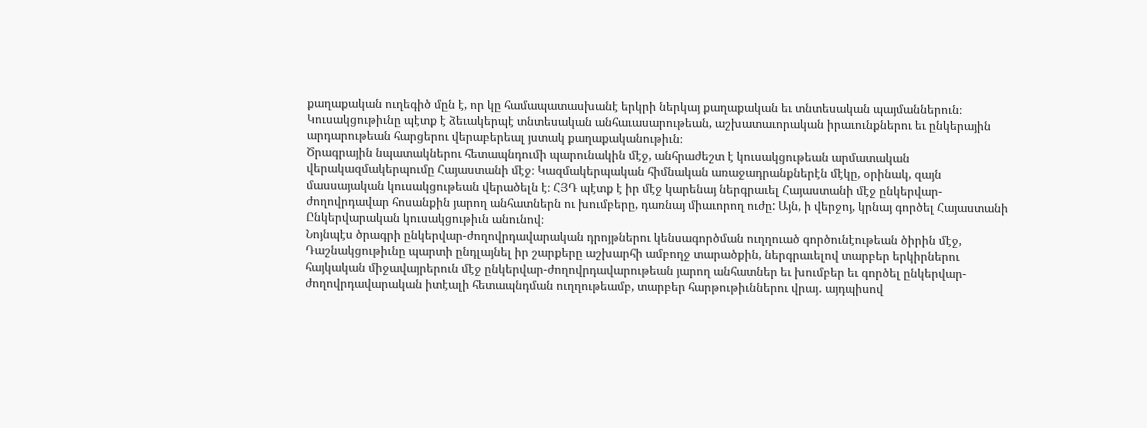քաղաքական ուղեգիծ մըն է, որ կը համապատասխանէ երկրի ներկայ քաղաքական եւ տնտեսական պայմաններուն։ Կուսակցութիւնը պէտք է ձեւակերպէ տնտեսական անհաւասարութեան, աշխատաւորական իրաւունքներու եւ ընկերային արդարութեան հարցերու վերաբերեալ յստակ քաղաքականութիւն։
Ծրագրային նպատակներու հետապնդումի պարունակին մէջ, անհրաժեշտ է կուսակցութեան արմատական վերակազմակերպումը Հայաստանի մէջ։ Կազմակերպական հիմնական առաջադրանքներէն մէկը, օրինակ, զայն մասսայական կուսակցութեան վերածելն է։ ՀՅԴ պէտք է իր մէջ կարենայ ներգրաւել Հայաստանի մէջ ընկերվար-ժողովրդավար հոսանքին յարող անհատներն ու խումբերը, դառնայ միաւորող ուժը: Այն, ի վերջոյ, կրնայ գործել Հայաստանի Ընկերվարական կուսակցութիւն անունով։
Նոյնպէս ծրագրի ընկերվար-ժողովրդավարական դրոյթներու կենսագործման ուղղուած գործունէութեան ծիրին մէջ, Դաշնակցութիւնը պարտի ընդլայնել իր շարքերը աշխարհի ամբողջ տարածքին, ներգրաւելով տարբեր երկիրներու հայկական միջավայրերուն մէջ ընկերվար-ժողովրդավարութեան յարող անհատներ եւ խումբեր եւ գործել ընկերվար-ժողովրդավարական իտէալի հետապնդման ուղղութեամբ, տարբեր հարթութիւններու վրայ․ այդպիսով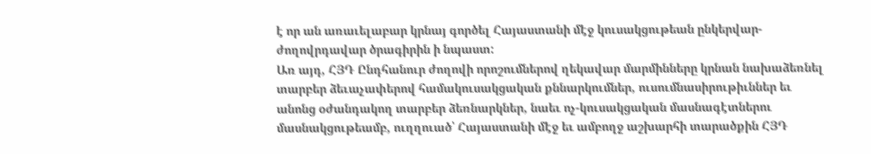է որ ան առաւելաբար կրնայ գործել Հայաստանի մէջ կուսակցութեան ընկերվար-ժողովրդավար ծրագիրին ի նպաստ:
Առ այդ, ՀՅԴ Ընդհանուր ժողովի որոշումներով ղեկավար մարմինները կրնան նախաձեռնել տարբեր ձեւաչափերով համակուսակցական քննարկումներ, ուսումնասիրութիւններ եւ անոնց օժանդակող տարբեր ձեռնարկներ, նաեւ ոչ-կուսակցական մասնագէտներու մասնակցութեամբ, ուղղուած՝ Հայաստանի մէջ եւ ամբողջ աշխարհի տարածքին ՀՅԴ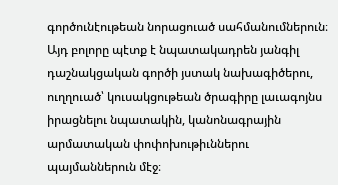գործունէութեան նորացուած սահմանումներուն։ Այդ բոլորը պէտք է նպատակադրեն յանգիլ դաշնակցական գործի յստակ նախագիծերու, ուղղուած՝ կուսակցութեան ծրագիրը լաւագոյնս իրացնելու նպատակին, կանոնագրային արմատական փոփոխութիւններու պայմաններուն մէջ։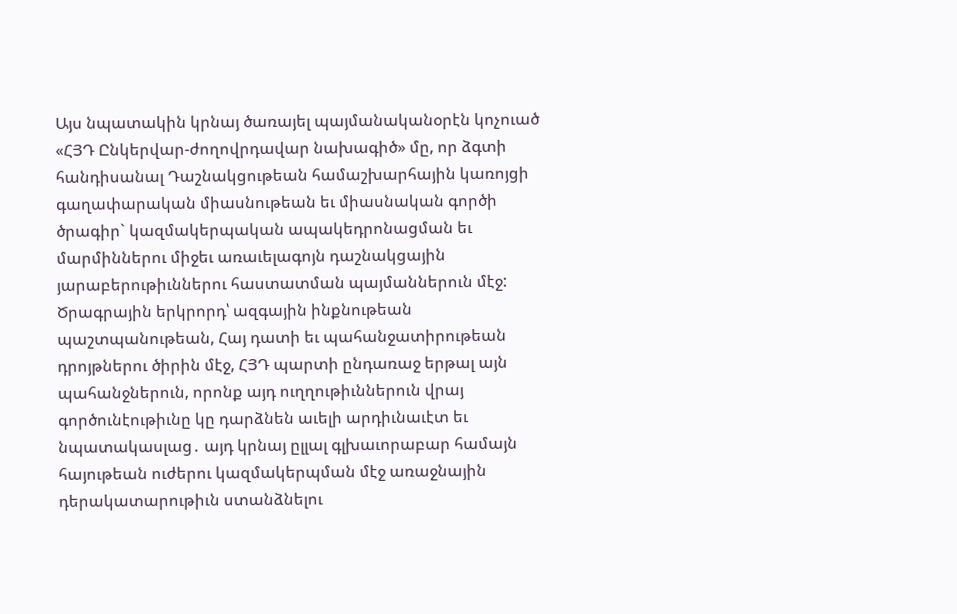Այս նպատակին կրնայ ծառայել պայմանականօրէն կոչուած «ՀՅԴ Ընկերվար-ժողովրդավար նախագիծ» մը, որ ձգտի հանդիսանալ Դաշնակցութեան համաշխարհային կառոյցի գաղափարական միասնութեան եւ միասնական գործի ծրագիր` կազմակերպական ապակեդրոնացման եւ մարմիններու միջեւ առաւելագոյն դաշնակցային յարաբերութիւններու հաստատման պայմաններուն մէջ:
Ծրագրային երկրորդ՝ ազգային ինքնութեան պաշտպանութեան, Հայ դատի եւ պահանջատիրութեան դրոյթներու ծիրին մէջ, ՀՅԴ պարտի ընդառաջ երթալ այն պահանջներուն, որոնք այդ ուղղութիւններուն վրայ գործունէութիւնը կը դարձնեն աւելի արդիւնաւէտ եւ նպատակասլաց․ այդ կրնայ ըլլալ գլխաւորաբար համայն հայութեան ուժերու կազմակերպման մէջ առաջնային դերակատարութիւն ստանձնելու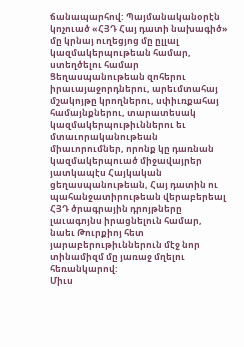ճանապարհով: Պայմանականօրէն կոչուած «ՀՅԴ Հայ դատի նախագիծ» մը կրնայ ուղեցյոց մը ըլլալ կազմակերպութեան համար, ստեղծելու համար Ցեղասպանութեան զոհերու իրաւայաջորդներու, արեւմտահայ մշակոյթը կրողներու, սփիւռքահայ համայնքներու, տարատեսակ կազմակերպութիւններու եւ մտաւորականութեան միաւորումներ, որոնք կը դառնան կազմակերպուած միջավայրեր յատկապէս Հայկական ցեղասպանութեան, Հայ դատին ու պահանջատիրութեան վերաբերեալ ՀՅԴ ծրագրային դրոյթները լաւագոյնս իրացնելուն համար, նաեւ Թուրքիոյ հետ յարաբերութիւններուն մէջ նոր տինամիզմ մը յառաջ մղելու հեռանկարով:
Միւս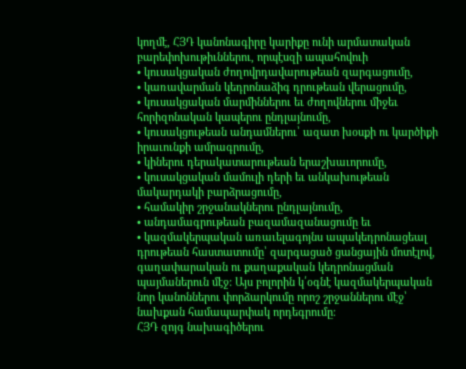կողմէ, ՀՅԴ կանոնագիրը կարիքը ունի արմատական բարեփոխութիւններու, որպէսզի ապահովուի
• կուսակցական ժողովրդավարութեան զարգացումը,
• կառավարման կեդրոնաձիգ դրութեան վերացումը,
• կուսակցական մարմիններու եւ ժողովներու միջեւ հորիզոնական կապերու ընդլայնումը,
• կուսակցութեան անդամներու՝ ազատ խօսքի ու կարծիքի իրաւունքի ամրագրումը,
• կիներու դերակատարութեան երաշխաւորումը,
• կուսակցական մամուլի դերի եւ անկախութեան մակարդակի բարձրացումը,
• համակիր շրջանակներու ընդլայնումը,
• անդամագրութեան բազամազանացումը եւ
• կազմակերպական առաւելագոյնս ապակեդրոնացեալ դրութեան հաստատումը՝ զարգացած ցանցային մոտէլով,
գաղափարական ու քաղաքական կեդրոնացման պայմաներուն մէջ: Այս բոլորին կ՛օգնէ կազմակերպական նոր կանոններու փորձարկումը որոշ շրջաններու մէջ՝ նախքան համապարփակ որդեգրումը։
ՀՅԴ զոյգ նախագիծերու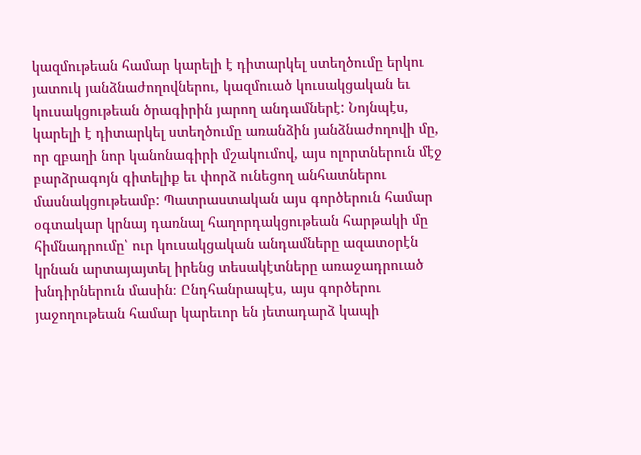կազմութեան համար կարելի է դիտարկել ստեղծումը երկու յատուկ յանձնաժողովներու, կազմուած կուսակցական եւ կուսակցութեան ծրագիրին յարող անդամներէ: Նոյնպէս, կարելի է դիտարկել ստեղծումը առանձին յանձնաժողովի մը, որ զբաղի նոր կանոնագիրի մշակումով, այս ոլորտներուն մէջ բարձրագոյն գիտելիք եւ փորձ ունեցող անհատներու մասնակցութեամբ: Պատրաստական այս գործերուն համար օգտակար կրնայ դառնալ հաղորդակցութեան հարթակի մը հիմնադրումը՝ ուր կուսակցական անդամները ազատօրէն կրնան արտայայտել իրենց տեսակէտները առաջադրուած խնդիրներուն մասին։ Ընդհանրապէս, այս գործերու յաջողութեան համար կարեւոր են յետադարձ կապի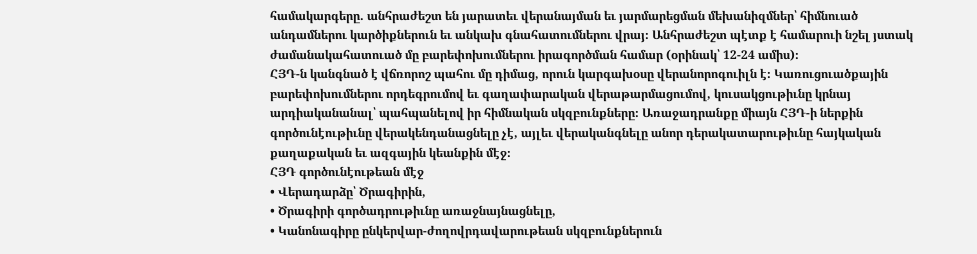համակարգերը. անհրաժեշտ են յարատեւ վերանայման եւ յարմարեցման մեխանիզմներ՝ հիմնուած անդամներու կարծիքներուն եւ անկախ գնահատումներու վրայ։ Անհրաժեշտ պէտք է համարուի նշել յստակ ժամանակահատուած մը բարեփոխումներու իրագործման համար (օրինակ՝ 12-24 ամիս)։
ՀՅԴ-ն կանգնած է վճռորոշ պահու մը դիմաց, որուն կարգախօսը վերանորոգուիլն է։ Կառուցուածքային բարեփոխումներու որդեգրումով եւ գաղափարական վերաթարմացումով, կուսակցութիւնը կրնայ արդիականանալ՝ պահպանելով իր հիմնական սկզբունքները։ Առաջադրանքը միայն ՀՅԴ-ի ներքին գործունէութիւնը վերակենդանացնելը չէ, այլեւ վերականգնելը անոր դերակատարութիւնը հայկական քաղաքական եւ ազգային կեանքին մէջ։
ՀՅԴ գործունէութեան մէջ
• Վերադարձը՝ Ծրագիրին,
• Ծրագիրի գործադրութիւնը առաջնայնացնելը,
• Կանոնագիրը ընկերվար-ժողովրդավարութեան սկզբունքներուն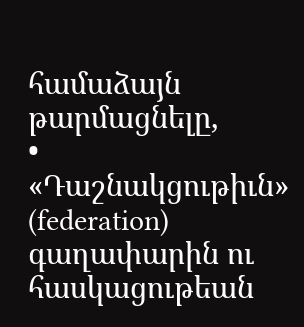համաձայն թարմացնելը,
• «Դաշնակցութիւն» (federation) գաղափարին ու հասկացութեան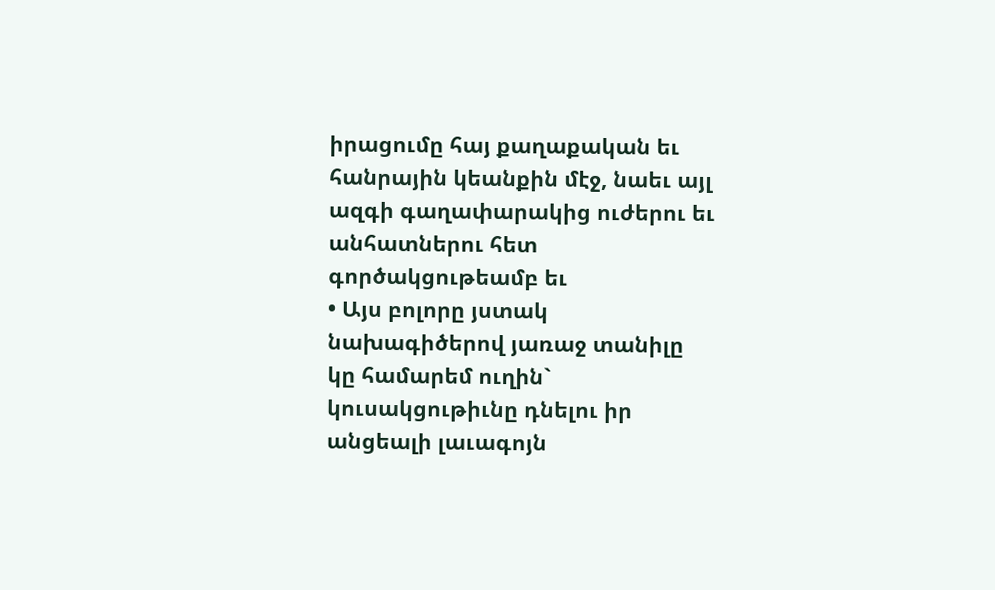իրացումը հայ քաղաքական եւ հանրային կեանքին մէջ, նաեւ այլ ազգի գաղափարակից ուժերու եւ անհատներու հետ գործակցութեամբ եւ
• Այս բոլորը յստակ նախագիծերով յառաջ տանիլը
կը համարեմ ուղին` կուսակցութիւնը դնելու իր անցեալի լաւագոյն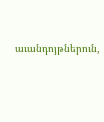աւանդոյթներուն,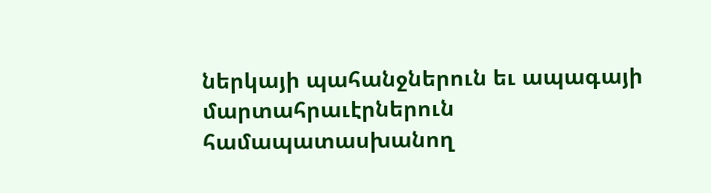ներկայի պահանջներուն եւ ապագայի մարտահրաւէրներուն համապատասխանող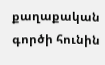քաղաքական գործի հունին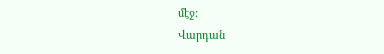մէջ:
Վարդան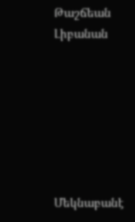Թաշճեան
Լիբանան







Մեկնաբանէ